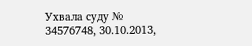Ухвала суду № 34576748, 30.10.2013,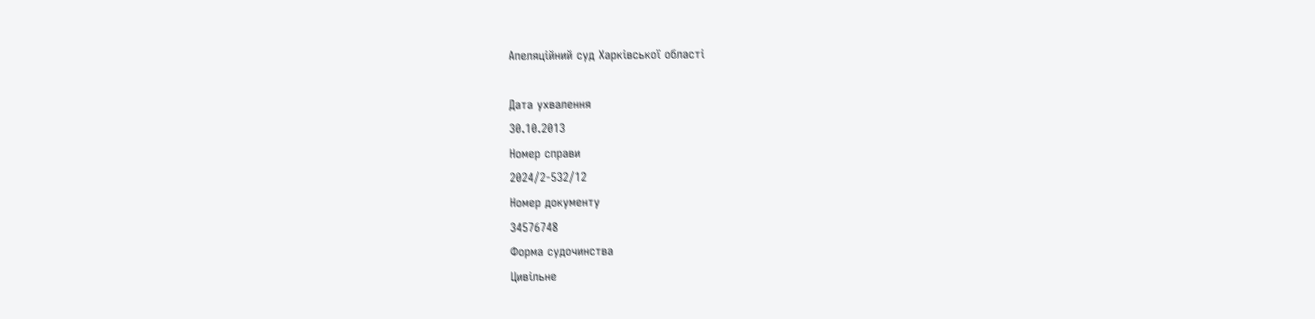Апеляційний суд Харківської області

Дата ухвалення
30.10.2013
Номер справи
2024/2-532/12
Номер документу
34576748
Форма судочинства
Цивільне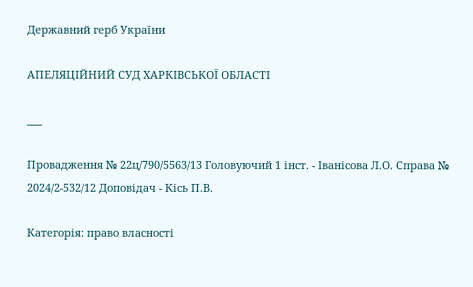Державний герб України

АПЕЛЯЦІЙНИЙ СУД ХАРКІВСЬКОЇ ОБЛАСТІ

___

Провадження № 22ц/790/5563/13 Головуючий 1 інст. - Іванісова Л.О. Справа № 2024/2-532/12 Доповідач - Кісь П.В.

Категорія: право власності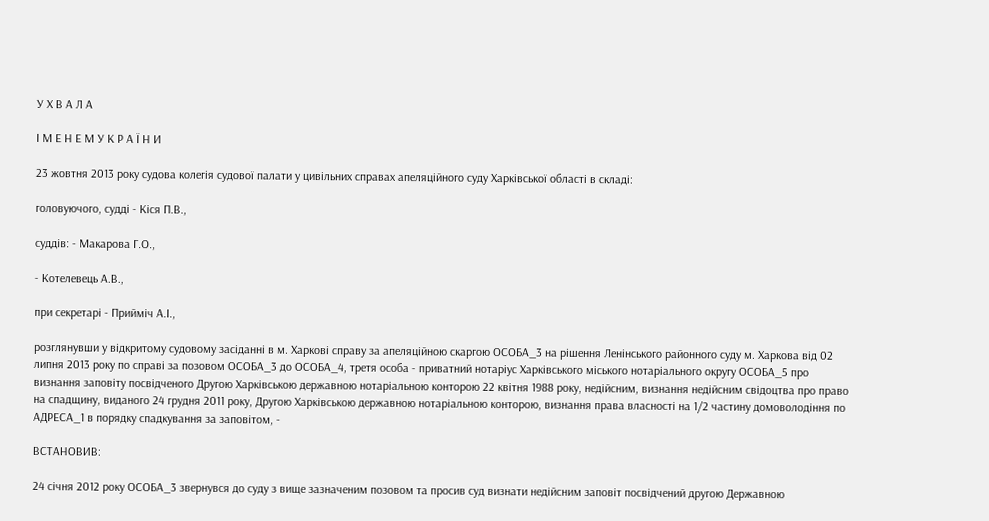У Х В А Л А

І М Е Н Е М У К Р А Ї Н И

23 жовтня 2013 року судова колегія судової палати у цивільних справах апеляційного суду Харківської області в складі:

головуючого, судді - Кіся П.В.,

суддів: - Макарова Г.О.,

- Котелевець А.В.,

при секретарі - Прийміч А.І.,

розглянувши у відкритому судовому засіданні в м. Харкові справу за апеляційною скаргою ОСОБА_3 на рішення Ленінського районного суду м. Харкова від 02 липня 2013 року по справі за позовом ОСОБА_3 до ОСОБА_4, третя особа - приватний нотаріус Харківського міського нотаріального округу ОСОБА_5 про визнання заповіту посвідченого Другою Харківською державною нотаріальною конторою 22 квітня 1988 року, недійсним, визнання недійсним свідоцтва про право на спадщину, виданого 24 грудня 2011 року, Другою Харківською державною нотаріальною конторою, визнання права власності на 1/2 частину домоволодіння по АДРЕСА_1 в порядку спадкування за заповітом, -

ВСТАНОВИВ:

24 січня 2012 року ОСОБА_3 звернувся до суду з вище зазначеним позовом та просив суд визнати недійсним заповіт посвідчений другою Державною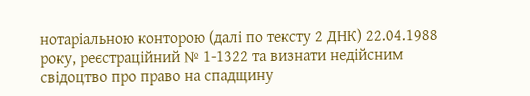нотаріальною конторою (далі по тексту 2 ДНК) 22.04.1988 року, реєстраційний № 1-1322 та визнати недійсним свідоцтво про право на спадщину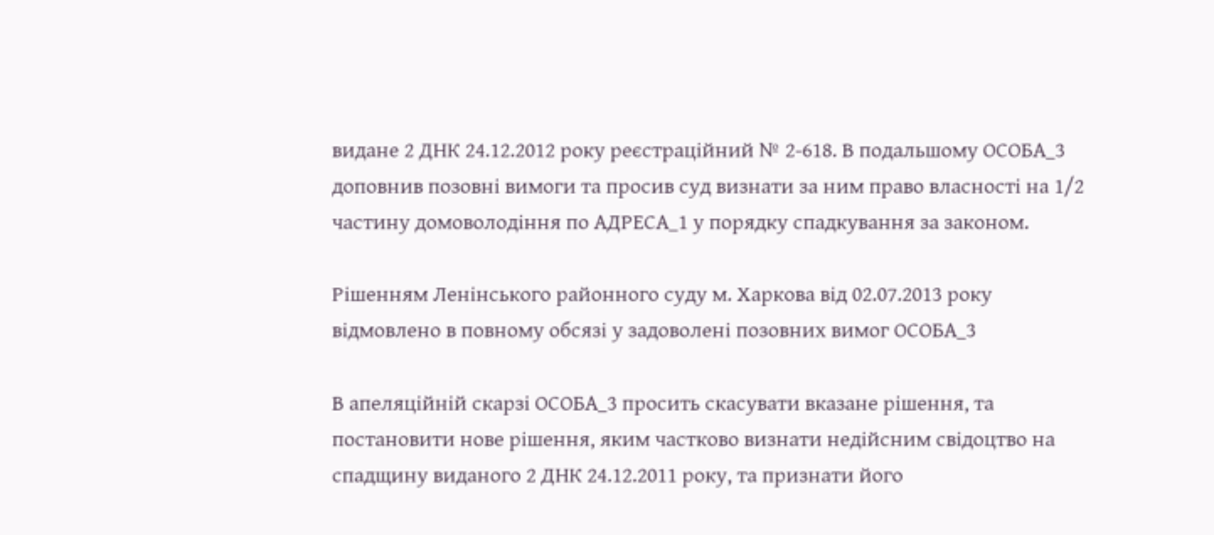видане 2 ДНК 24.12.2012 року реєстраційний № 2-618. В подальшому ОСОБА_3 доповнив позовні вимоги та просив суд визнати за ним право власності на 1/2 частину домоволодіння по АДРЕСА_1 у порядку спадкування за законом.

Рішенням Ленінського районного суду м. Харкова від 02.07.2013 року відмовлено в повному обсязі у задоволені позовних вимог ОСОБА_3

В апеляційній скарзі ОСОБА_3 просить скасувати вказане рішення, та постановити нове рішення, яким частково визнати недійсним свідоцтво на спадщину виданого 2 ДНК 24.12.2011 року, та признати його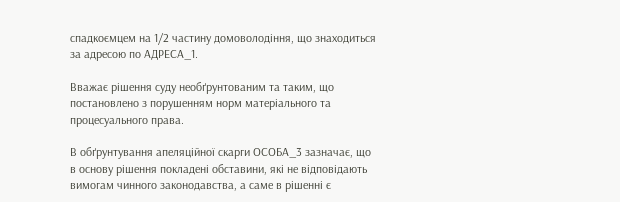спадкоємцем на 1/2 частину домоволодіння, що знаходиться за адресою по АДРЕСА_1.

Вважає рішення суду необґрунтованим та таким, що постановлено з порушенням норм матеріального та процесуального права.

В обґрунтування апеляційної скарги ОСОБА_3 зазначає, що в основу рішення покладені обставини, які не відповідають вимогам чинного законодавства, а саме в рішенні є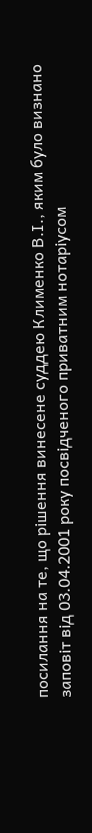посилання на те, що рішення винесене суддею Клименко В.І., яким було визнано заповіт від 03.04.2001 року посвідченого приватним нотаріусом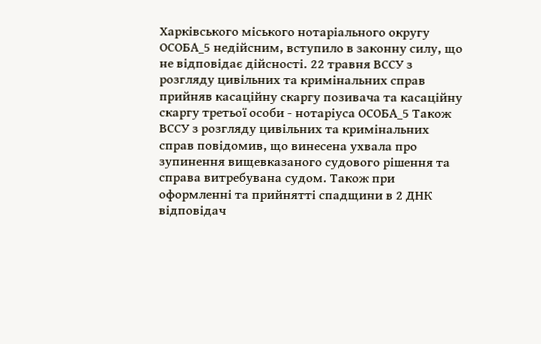Харківського міського нотаріального округу ОСОБА_5 недійсним, вступило в законну силу, що не відповідає дійсності. 22 травня ВССУ з розгляду цивільних та кримінальних справ прийняв касаційну скаргу позивача та касаційну скаргу третьої особи - нотаріуса ОСОБА_5 Також ВССУ з розгляду цивільних та кримінальних справ повідомив, що винесена ухвала про зупинення вищевказаного судового рішення та справа витребувана судом. Також при оформленні та прийнятті спадщини в 2 ДНК відповідач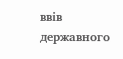ввів державного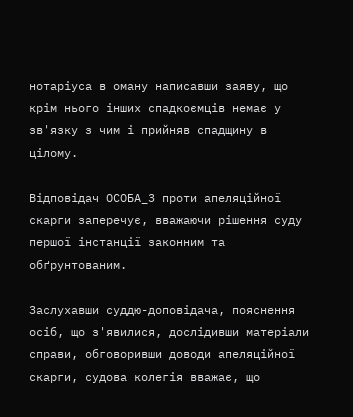нотаріуса в оману написавши заяву, що крім нього інших спадкоємців немає у зв'язку з чим і прийняв спадщину в цілому.

Відповідач ОСОБА_3 проти апеляційної скарги заперечує, вважаючи рішення суду першої інстанції законним та обґрунтованим.

Заслухавши суддю-доповідача, пояснення осіб, що з'явилися, дослідивши матеріали справи, обговоривши доводи апеляційної скарги, судова колегія вважає, що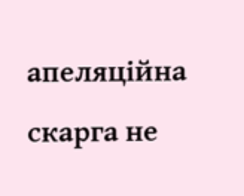апеляційна скарга не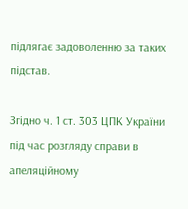підлягає задоволенню за таких підстав.

Згідно ч. 1 ст. 303 ЦПК України під час розгляду справи в апеляційному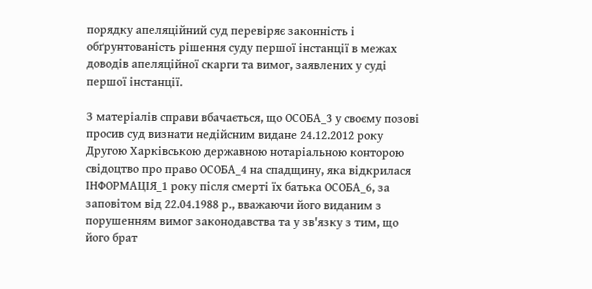порядку апеляційний суд перевіряє законність і обґрунтованість рішення суду першої інстанції в межах доводів апеляційної скарги та вимог, заявлених у суді першої інстанції.

З матеріалів справи вбачається, що ОСОБА_3 у своєму позові просив суд визнати недійсним видане 24.12.2012 року Другою Харківською державною нотаріальною конторою свідоцтво про право ОСОБА_4 на спадщину, яка відкрилася ІНФОРМАЦІЯ_1 року після смерті їх батька ОСОБА_6, за заповітом від 22.04.1988 р., вважаючи його виданим з порушенням вимог законодавства та у зв'язку з тим, що його брат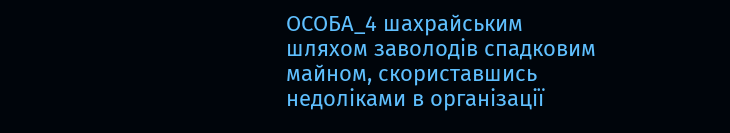ОСОБА_4 шахрайським шляхом заволодів спадковим майном, скориставшись недоліками в організації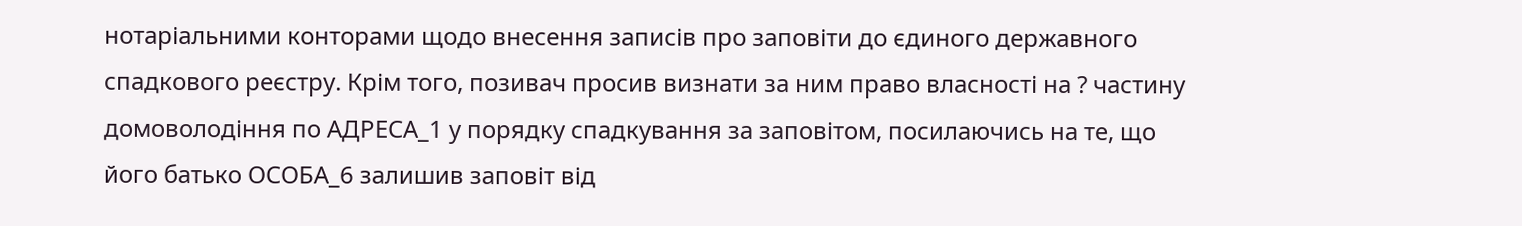нотаріальними конторами щодо внесення записів про заповіти до єдиного державного спадкового реєстру. Крім того, позивач просив визнати за ним право власності на ? частину домоволодіння по АДРЕСА_1 у порядку спадкування за заповітом, посилаючись на те, що його батько ОСОБА_6 залишив заповіт від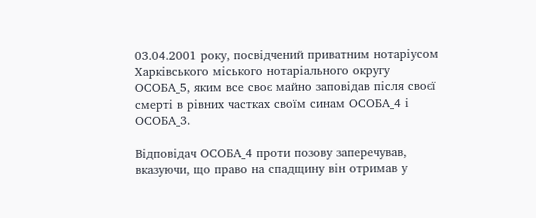03.04.2001 року, посвідчений приватним нотаріусом Харківського міського нотаріального округу ОСОБА_5, яким все своє майно заповідав після своєї смерті в рівних частках своїм синам ОСОБА_4 і ОСОБА_3.

Відповідач ОСОБА_4 проти позову заперечував, вказуючи, що право на спадщину він отримав у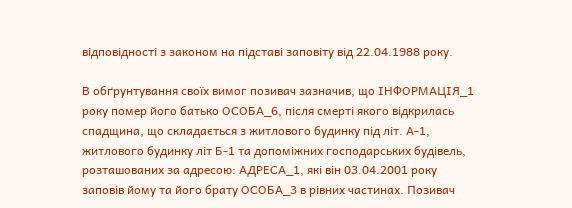відповідності з законом на підставі заповіту від 22.04.1988 року.

В обґрунтування своїх вимог позивач зазначив, що ІНФОРМАЦІЯ_1 року помер його батько ОСОБА_6, після смерті якого відкрилась спадщина, що складається з житлового будинку під літ. А-1, житлового будинку літ Б-1 та допоміжних господарських будівель, розташованих за адресою: АДРЕСА_1, які він 03.04.2001 року заповів йому та його брату ОСОБА_3 в рівних частинах. Позивач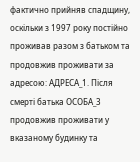фактично прийняв спадщину, оскільки з 1997 року постійно проживав разом з батьком та продовжив проживати за адресою: АДРЕСА_1. Після смерті батька ОСОБА_3 продовжив проживати у вказаному будинку та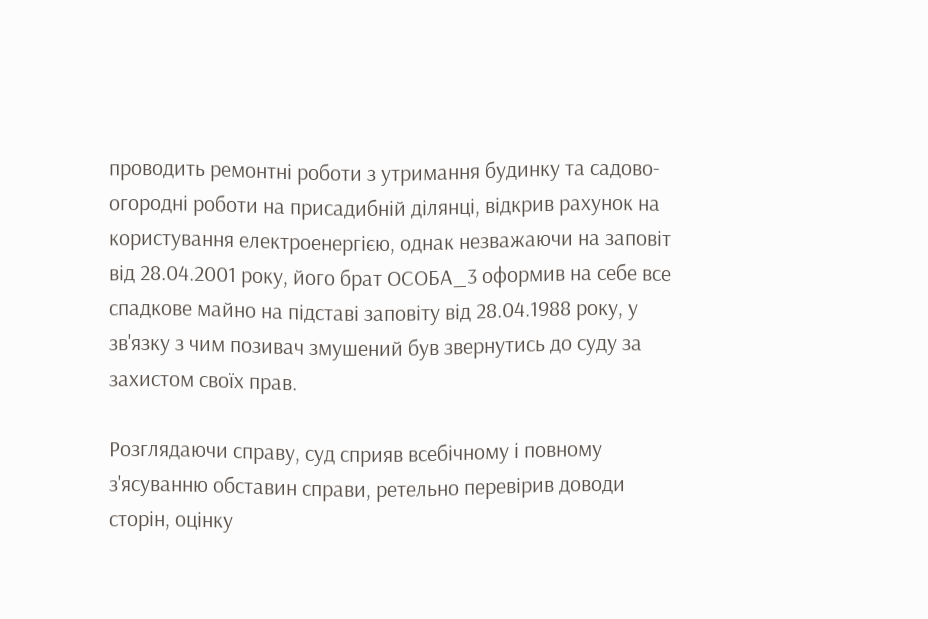проводить ремонтні роботи з утримання будинку та садово-огородні роботи на присадибній ділянці, відкрив рахунок на користування електроенергією, однак незважаючи на заповіт від 28.04.2001 року, його брат ОСОБА_3 оформив на себе все спадкове майно на підставі заповіту від 28.04.1988 року, у зв'язку з чим позивач змушений був звернутись до суду за захистом своїх прав.

Розглядаючи справу, суд сприяв всебічному і повному з'ясуванню обставин справи, ретельно перевірив доводи сторін, оцінку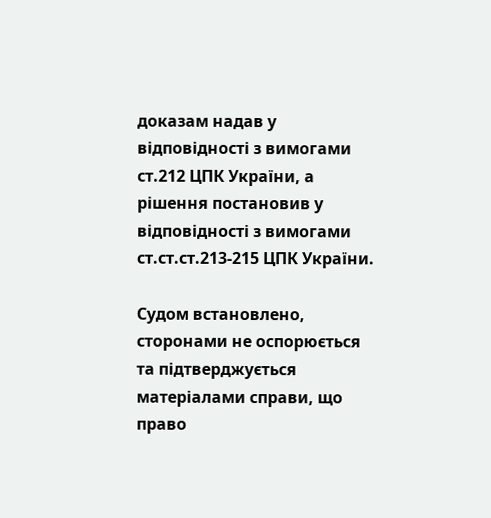доказам надав у відповідності з вимогами ст.212 ЦПК України, а рішення постановив у відповідності з вимогами ст.ст.ст.213-215 ЦПК України.

Судом встановлено, сторонами не оспорюється та підтверджується матеріалами справи, що право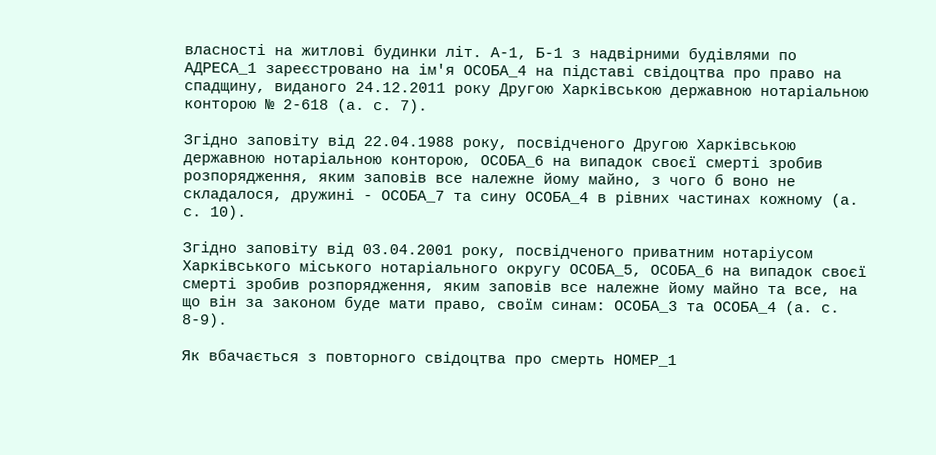власності на житлові будинки літ. А-1, Б-1 з надвірними будівлями по АДРЕСА_1 зареєстровано на ім'я ОСОБА_4 на підставі свідоцтва про право на спадщину, виданого 24.12.2011 року Другою Харківською державною нотаріальною конторою № 2-618 (а. с. 7).

Згідно заповіту від 22.04.1988 року, посвідченого Другою Харківською державною нотаріальною конторою, ОСОБА_6 на випадок своєї смерті зробив розпорядження, яким заповів все належне йому майно, з чого б воно не складалося, дружині - ОСОБА_7 та сину ОСОБА_4 в рівних частинах кожному (а. с. 10).

Згідно заповіту від 03.04.2001 року, посвідченого приватним нотаріусом Харківського міського нотаріального округу ОСОБА_5, ОСОБА_6 на випадок своєї смерті зробив розпорядження, яким заповів все належне йому майно та все, на що він за законом буде мати право, своїм синам: ОСОБА_3 та ОСОБА_4 (а. с. 8-9).

Як вбачається з повторного свідоцтва про смерть НОМЕР_1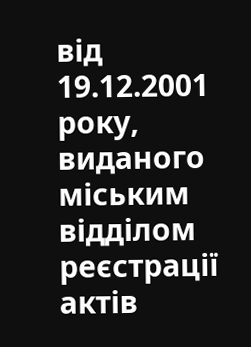від 19.12.2001 року, виданого міським відділом реєстрації актів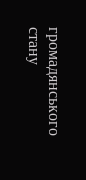громадянського стану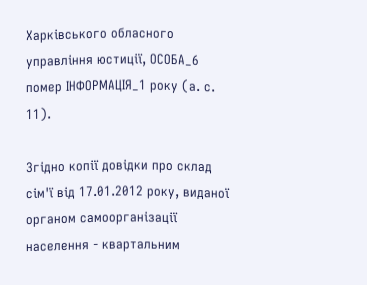Харківського обласного управління юстиції, ОСОБА_6 помер ІНФОРМАЦІЯ_1 року (а. с. 11).

Згідно копії довідки про склад сім'ї від 17.01.2012 року, виданої органом самоорганізації населення - квартальним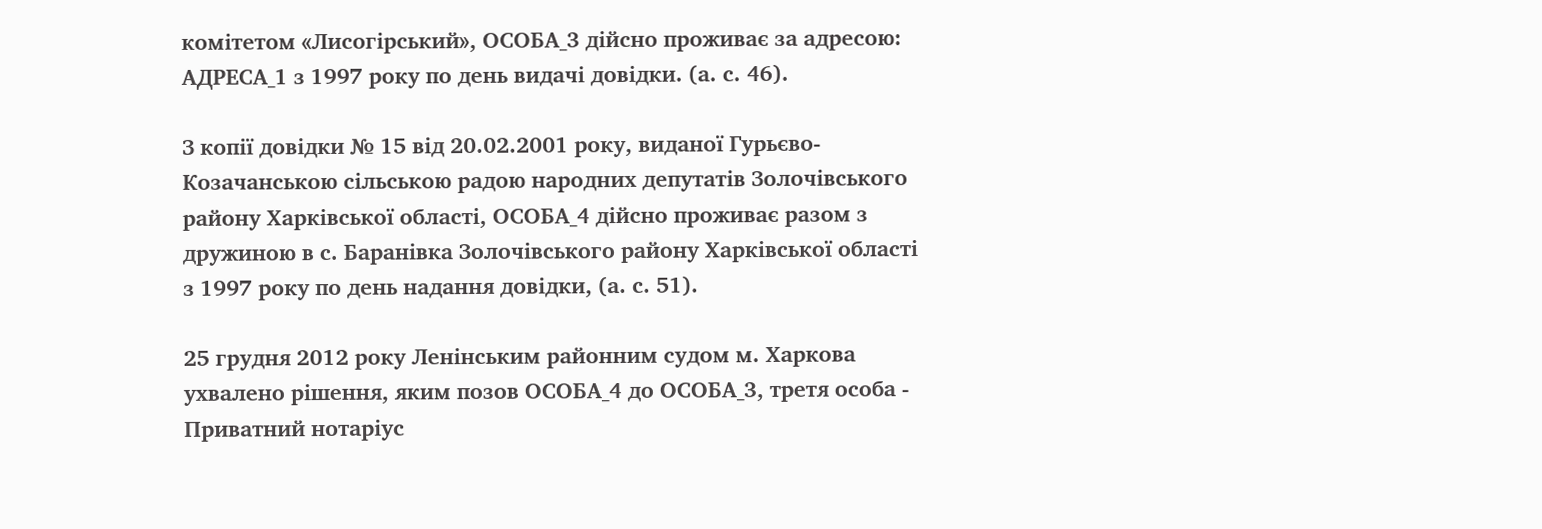комітетом «Лисогірський», ОСОБА_3 дійсно проживає за адресою: АДРЕСА_1 з 1997 року по день видачі довідки. (а. с. 46).

З копії довідки № 15 від 20.02.2001 року, виданої Гурьєво-Козачанською сільською радою народних депутатів Золочівського району Харківської області, ОСОБА_4 дійсно проживає разом з дружиною в с. Баранівка Золочівського району Харківської області з 1997 року по день надання довідки, (а. с. 51).

25 грудня 2012 року Ленінським районним судом м. Харкова ухвалено рішення, яким позов ОСОБА_4 до ОСОБА_3, третя особа - Приватний нотаріус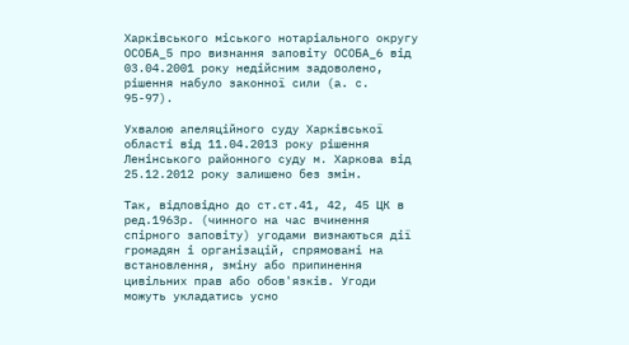Харківського міського нотаріального округу ОСОБА_5 про визнання заповіту ОСОБА_6 від 03.04.2001 року недійсним задоволено, рішення набуло законної сили (а. с. 95-97).

Ухвалою апеляційного суду Харківської області від 11.04.2013 року рішення Ленінського районного суду м. Харкова від 25.12.2012 року залишено без змін.

Так, відповідно до ст.ст.41, 42, 45 ЦК в ред.1963р. (чинного на час вчинення спірного заповіту) угодами визнаються дії громадян і організацій, спрямовані на встановлення, зміну або припинення цивільних прав або обов'язків. Угоди можуть укладатись усно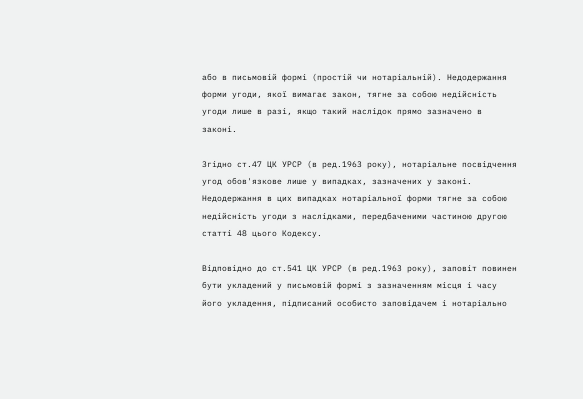або в письмовій формі (простій чи нотаріальній). Недодержання форми угоди, якої вимагає закон, тягне за собою недійсність угоди лише в разі, якщо такий наслідок прямо зазначено в законі.

Згідно ст.47 ЦК УРСР (в ред.1963 року), нотаріальне посвідчення угод обов'язкове лише у випадках, зазначених у законі. Недодержання в цих випадках нотаріальної форми тягне за собою недійсність угоди з наслідками, передбаченими частиною другою статті 48 цього Кодексу.

Відповідно до ст.541 ЦК УРСР (в ред.1963 року), заповіт повинен бути укладений у письмовій формі з зазначенням місця і часу його укладення, підписаний особисто заповідачем і нотаріально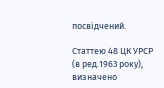посвідчений.

Статтею 48 ЦК УРСР (в ред.1963 року), визначено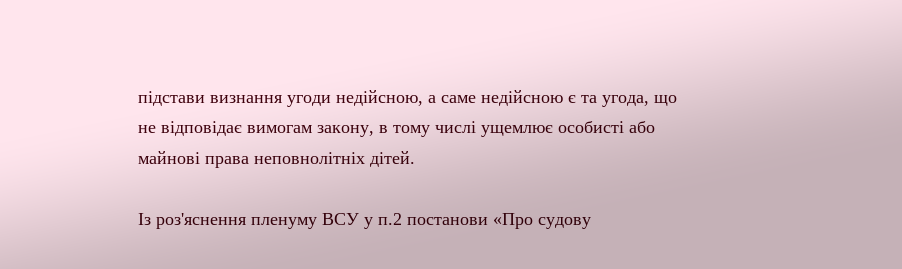підстави визнання угоди недійсною, а саме недійсною є та угода, що не відповідає вимогам закону, в тому числі ущемлює особисті або майнові права неповнолітніх дітей.

Із роз'яснення пленуму ВСУ у п.2 постанови «Про судову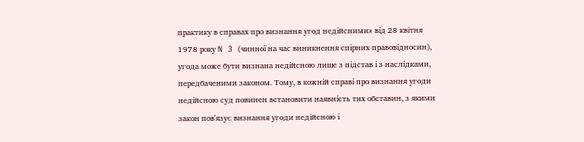практику в справах про визнання угод недійсними» від 28 квітня 1978 року N 3 (чинної на час виникнення спірних правовідносин), угода може бути визнана недійсною лише з підстав і з наслідками, передбаченими законом. Тому, в кожній справі про визнання угоди недійсною суд повинен встановити наявність тих обставин, з якими закон пов'язує визнання угоди недійсною і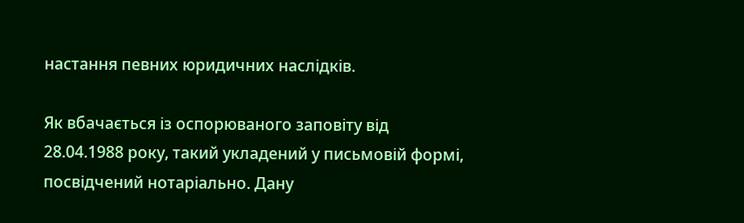настання певних юридичних наслідків.

Як вбачається із оспорюваного заповіту від 28.04.1988 року, такий укладений у письмовій формі, посвідчений нотаріально. Дану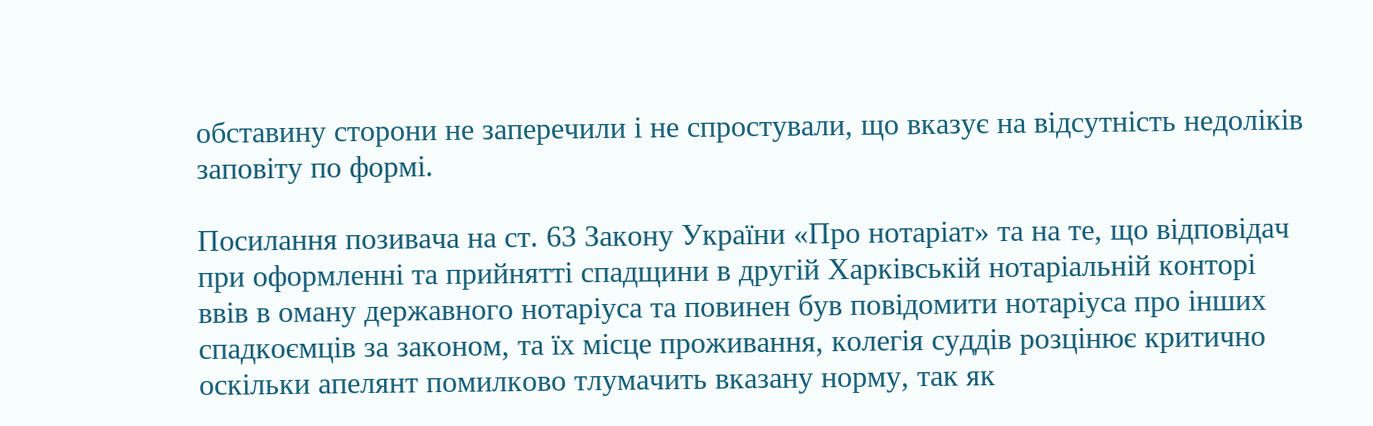обставину сторони не заперечили і не спростували, що вказує на відсутність недоліків заповіту по формі.

Посилання позивача на ст. 63 Закону України «Про нотаріат» та на те, що відповідач при оформленні та прийнятті спадщини в другій Харківській нотаріальній конторі ввів в оману державного нотаріуса та повинен був повідомити нотаріуса про інших спадкоємців за законом, та їх місце проживання, колегія суддів розцінює критично оскільки апелянт помилково тлумачить вказану норму, так як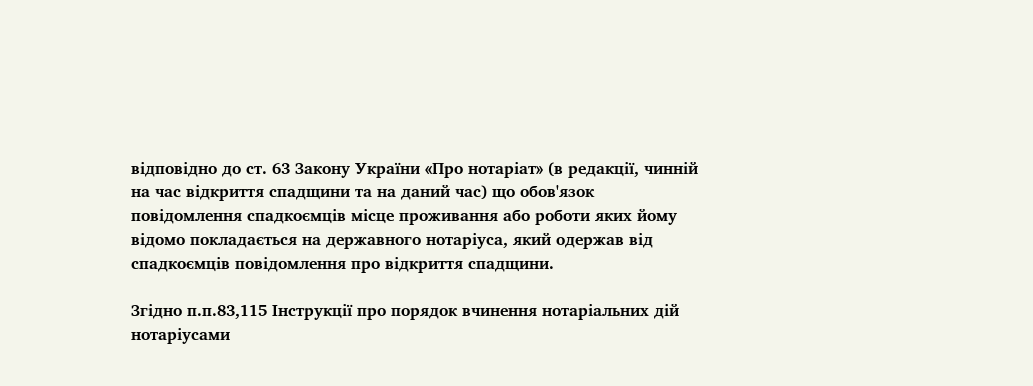відповідно до ст. 63 Закону України «Про нотаріат» (в редакції, чинній на час відкриття спадщини та на даний час) що обов'язок повідомлення спадкоємців місце проживання або роботи яких йому відомо покладається на державного нотаріуса, який одержав від спадкоємців повідомлення про відкриття спадщини.

Згідно п.п.83,115 Інструкції про порядок вчинення нотаріальних дій нотаріусами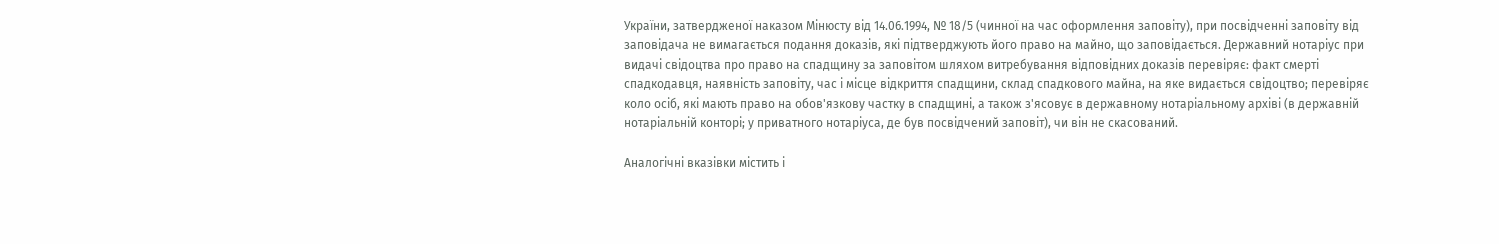України, затвердженої наказом Мінюсту від 14.06.1994, № 18/5 (чинної на час оформлення заповіту), при посвідченні заповіту від заповідача не вимагається подання доказів, які підтверджують його право на майно, що заповідається. Державний нотаріус при видачі свідоцтва про право на спадщину за заповітом шляхом витребування відповідних доказів перевіряє: факт смерті спадкодавця, наявність заповіту, час і місце відкриття спадщини, склад спадкового майна, на яке видається свідоцтво; перевіряє коло осіб, які мають право на обов'язкову частку в спадщині, а також з'ясовує в державному нотаріальному архіві (в державній нотаріальній конторі; у приватного нотаріуса, де був посвідчений заповіт), чи він не скасований.

Аналогічні вказівки містить і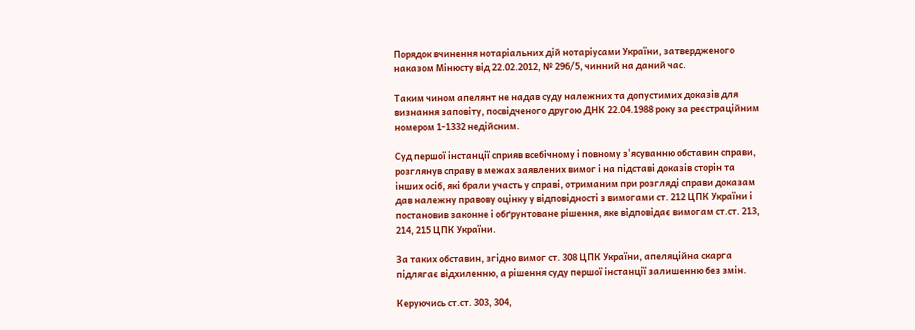Порядок вчинення нотаріальних дій нотаріусами України, затвердженого наказом Мінюсту від 22.02.2012, № 296/5, чинний на даний час.

Таким чином апелянт не надав суду належних та допустимих доказів для визнання заповіту, посвідченого другою ДНК 22.04.1988 року за реєстраційним номером 1-1332 недійсним.

Суд першої інстанції сприяв всебічному і повному з'ясуванню обставин справи, розглянув справу в межах заявлених вимог і на підставі доказів сторін та інших осіб, які брали участь у справі, отриманим при розгляді справи доказам дав належну правову оцінку у відповідності з вимогами ст. 212 ЦПК України і постановив законне і обґрунтоване рішення, яке відповідає вимогам ст.ст. 213, 214, 215 ЦПК України.

За таких обставин, згідно вимог ст. 308 ЦПК України, апеляційна скарга підлягає відхиленню, а рішення суду першої інстанції залишенню без змін.

Керуючись ст.ст. 303, 304,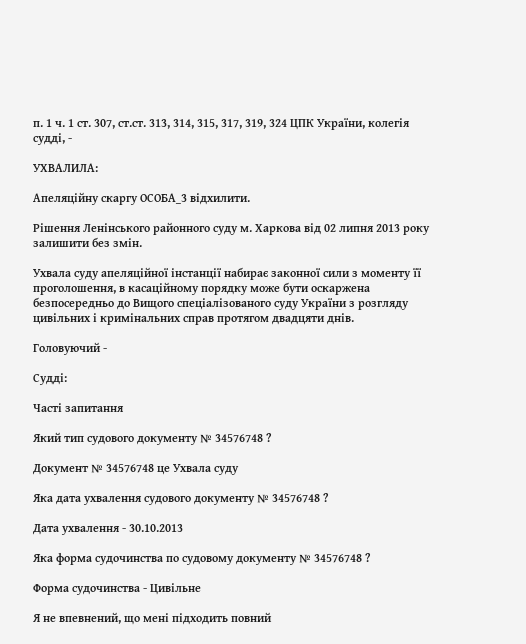п. 1 ч. 1 ст. 307, ст.ст. 313, 314, 315, 317, 319, 324 ЦПК України, колегія судді, -

УХВАЛИЛА:

Апеляційну скаргу ОСОБА_3 відхилити.

Рішення Ленінського районного суду м. Харкова від 02 липня 2013 року залишити без змін.

Ухвала суду апеляційної інстанції набирає законної сили з моменту її проголошення, в касаційному порядку може бути оскаржена безпосередньо до Вищого спеціалізованого суду України з розгляду цивільних і кримінальних справ протягом двадцяти днів.

Головуючий -

Судді:

Часті запитання

Який тип судового документу № 34576748 ?

Документ № 34576748 це Ухвала суду

Яка дата ухвалення судового документу № 34576748 ?

Дата ухвалення - 30.10.2013

Яка форма судочинства по судовому документу № 34576748 ?

Форма судочинства - Цивільне

Я не впевнений, що мені підходить повний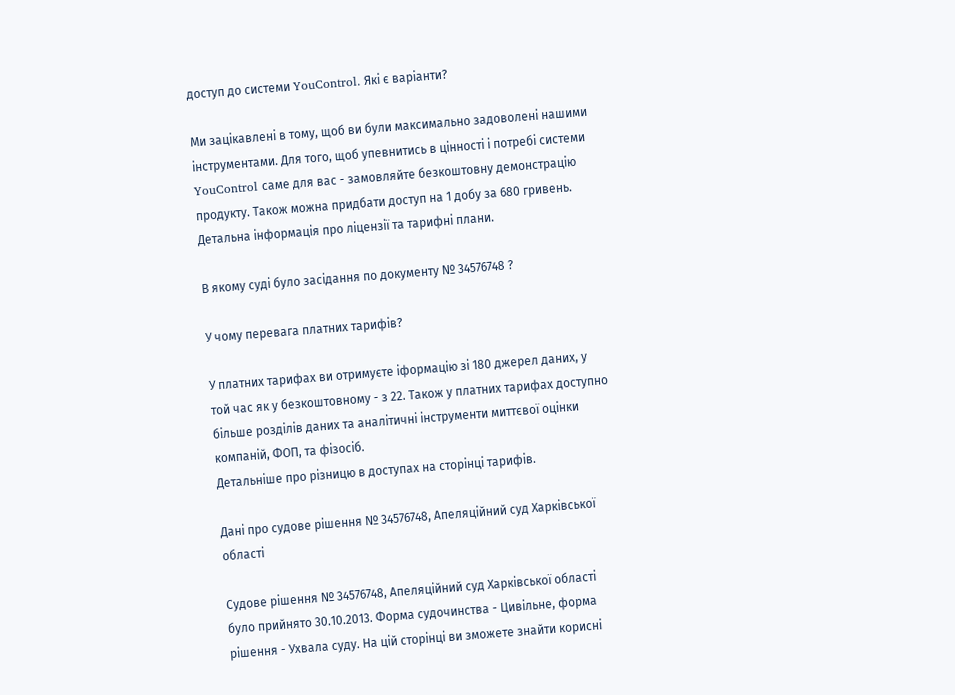доступ до системи YouControl. Які є варіанти?

Ми зацікавлені в тому, щоб ви були максимально задоволені нашими інструментами. Для того, щоб упевнитись в цінності і потребі системи YouControl саме для вас - замовляйте безкоштовну демонстрацію продукту. Також можна придбати доступ на 1 добу за 680 гривень.
Детальна інформація про ліцензії та тарифні плани.

В якому cуді було засідання по документу № 34576748 ?

У чому перевага платних тарифів?

У платних тарифах ви отримуєте іформацію зі 180 джерел даних, у той час як у безкоштовному - з 22. Також у платних тарифах доступно більше розділів даних та аналітичні інструменти миттєвої оцінки компаній, ФОП, та фізосіб.
Детальніше про різницю в доступах на сторінці тарифів.

Дані про судове рішення № 34576748, Апеляційний суд Харківської області

Судове рішення № 34576748, Апеляційний суд Харківської області було прийнято 30.10.2013. Форма судочинства - Цивільне, форма рішення - Ухвала суду. На цій сторінці ви зможете знайти корисні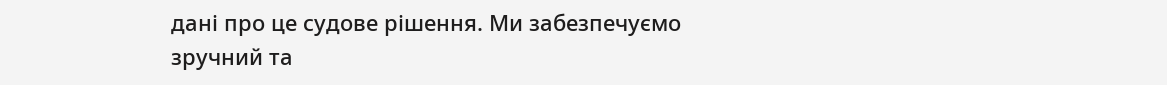дані про це судове рішення. Ми забезпечуємо зручний та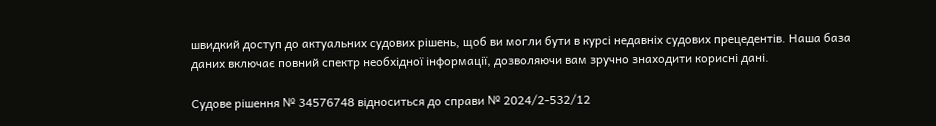швидкий доступ до актуальних судових рішень, щоб ви могли бути в курсі недавніх судових прецедентів. Наша база даних включає повний спектр необхідної інформації, дозволяючи вам зручно знаходити корисні дані.

Судове рішення № 34576748 відноситься до справи № 2024/2-532/12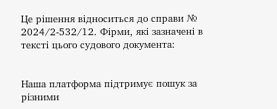Це рішення відноситься до справи № 2024/2-532/12. Фірми, які зазначені в тексті цього судового документа:


Наша платформа підтримує пошук за різними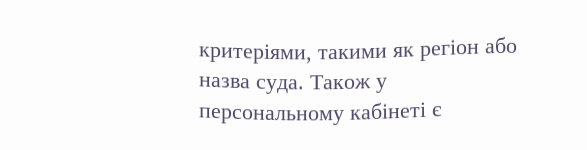критеріями, такими як регіон або назва суда. Також у персональному кабінеті є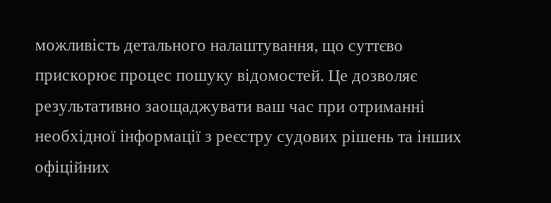можливість детального налаштування, що суттєво прискорює процес пошуку відомостей. Це дозволяє результативно заощаджувати ваш час при отриманні необхідної інформації з реєстру судових рішень та інших офіційних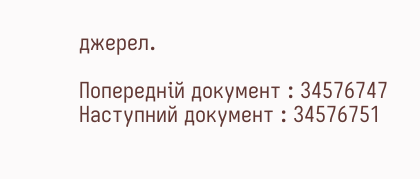джерел.

Попередній документ : 34576747
Наступний документ : 34576751